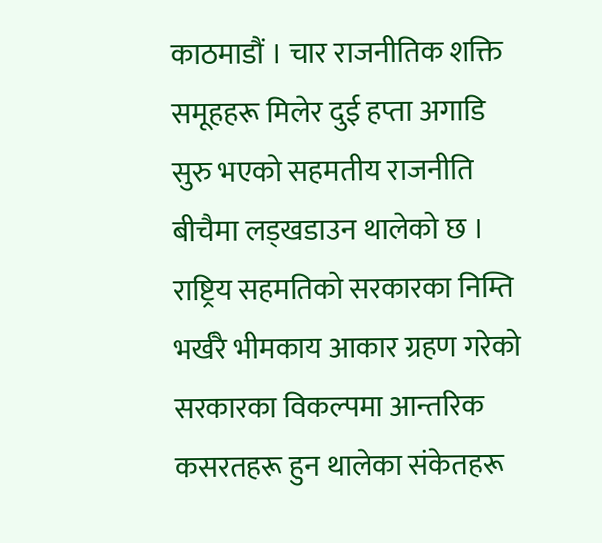काठमाडौं । चार राजनीतिक शक्ति समूहहरू मिलेर दुई हप्ता अगाडि सुरु भएको सहमतीय राजनीति बीचैमा लड्खडाउन थालेको छ । राष्ट्रिय सहमतिको सरकारका निम्ति भर्खरै भीमकाय आकार ग्रहण गरेको सरकारका विकल्पमा आन्तरिक कसरतहरू हुन थालेका संकेतहरू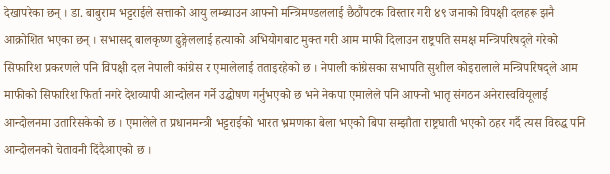देखापरेका छन् । डा. बाबुराम भट्टराईले सत्ताको आयु लम्ब्याउन आफ्नो मन्त्रिमण्डललाई छैठौंपटक विस्तार गरी ४९ जनाको विपक्षी दलहरू झनै आक्रोशित भएका छन् । सभासद् बालकृष्ण ढुङ्गेललाई हत्याको अभियोगबाट मुक्त गरी आम माफी दिलाउन राष्ट्रपति समक्ष मन्त्रिपरिषद्ले गरेको सिफारिश प्रकरणले पनि विपक्षी दल नेपाली कांग्रेस र एमालेलाई तताइरहेको छ । नेपाली कांग्रेसका सभापति सुशील कोइरालाले मन्त्रिपरिषद्ले आम माफीको सिफारिश फिर्ता नगरे देशव्यापी आन्दोलन गर्ने उद्घोषण गर्नुभएको छ भने नेकपा एमालेले पनि आफ्नो भातृ संगठन अनेरास्ववियूलाई आन्दोलनमा उतारिसकेको छ । एमालेले त प्रधानमन्त्री भट्टराईको भारत भ्रमणका बेला भएको बिपा सम्झौता राष्ट्रघाती भएको ठहर गर्दै त्यस विरुद्ध पनि आन्दोलनको चेतावनी दिंदैआएको छ ।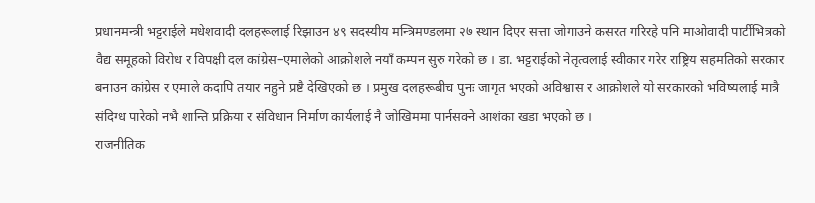प्रधानमन्त्री भट्टराईले मधेशवादी दलहरूलाई रिझाउन ४९ सदस्यीय मन्त्रिमण्डलमा २७ स्थान दिएर सत्ता जोगाउने कसरत गरिरहे पनि माओवादी पार्टीभित्रको वैद्य समूहको विरोध र विपक्षी दल कांग्रेस–एमालेको आक्रोशले नयाँ कम्पन सुरु गरेको छ । डा. भट्टराईको नेतृत्वलाई स्वीकार गरेर राष्ट्रिय सहमतिको सरकार बनाउन कांग्रेस र एमाले कदापि तयार नहुने प्रष्टै देखिएको छ । प्रमुख दलहरूबीच पुनः जागृत भएको अविश्वास र आक्रोशले यो सरकारको भविष्यलाई मात्रै संदिग्ध पारेको नभै शान्ति प्रक्रिया र संविधान निर्माण कार्यलाई नै जोखिममा पार्नसक्ने आशंका खडा भएको छ ।
राजनीतिक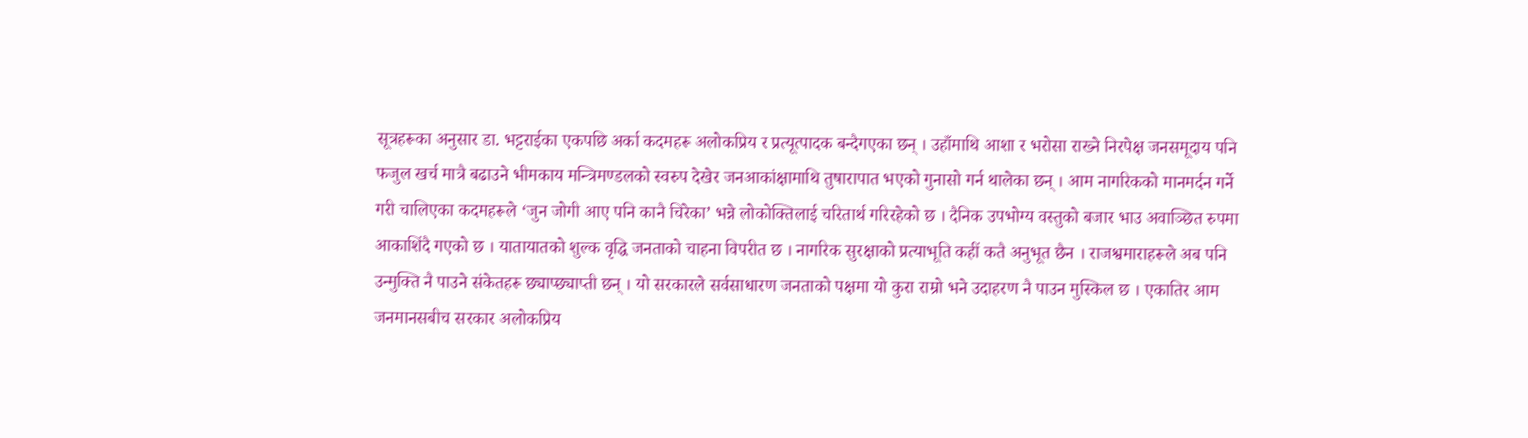सूत्रहरूका अनुसार डा. भट्टराईका एकपछि अर्का कदमहरू अलोकप्रिय र प्रत्यूत्पादक बन्दैगएका छन् । उहाँमाथि आशा र भरोसा राख्ने निरपेक्ष जनसमूदाय पनि फजुल खर्च मात्रै बढाउने भीमकाय मन्त्रिमण्डलको स्वरुप देखेर जनआकांक्षामाथि तुषारापात भएको गुनासो गर्न थालेका छन् । आम नागरिकको मानमर्दन गर्ने गरी चालिएका कदमहरूले ‘जुन जोगी आए पनि कानै चिरेका’ भन्ने लोकोक्तिलाई चरितार्थ गरिरहेको छ । दैनिक उपभोग्य वस्तुको बजार भाउ अवाञ्छित रुपमा आकाशिंदै गएको छ । यातायातको शुल्क वृद्धि जनताको चाहना विपरीत छ । नागरिक सुरक्षाको प्रत्याभूति कहीं कतै अनुभूत छैन । राजश्वमाराहरूले अब पनि उन्मुक्ति नै पाउने संकेतहरू छ्याप्छ्याप्ती छन् । यो सरकारले सर्वसाधारण जनताको पक्षमा यो कुरा राम्रो भने उदाहरण नै पाउन मुस्किल छ । एकातिर आम जनमानसबीच सरकार अलोकप्रिय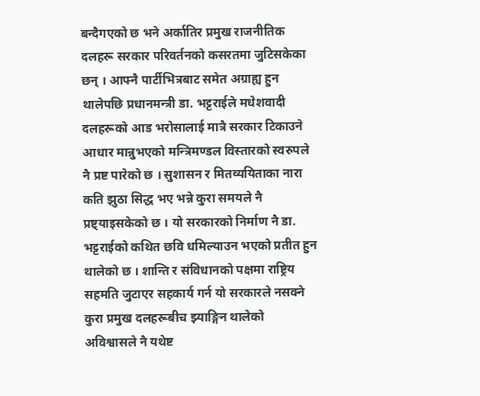बन्दैगएको छ भने अर्कातिर प्रमुख राजनीतिक दलहरू सरकार परिवर्तनको कसरतमा जुटिसकेका छन् । आफ्नै पार्टीभित्रबाट समेत अग्राह्य हुन थालेपछि प्रधानमन्त्री डा. भट्टराईले मधेशवादी दलहरूको आड भरोसालाई मात्रै सरकार टिकाउने आधार मान्नुभएको मन्त्रिमण्डल विस्तारको स्वरुपले नै प्रष्ट पारेको छ । सुशासन र मितव्ययिताका नारा कति झुठा सिद्ध भए भन्ने कुरा समयले नै प्रष्ट्याइसकेको छ । यो सरकारको निर्माण नै डा. भट्टराईको कथित छवि धमिल्याउन भएको प्रतीत हुन थालेको छ । शान्ति र संविधानको पक्षमा राष्ट्रिय सहमति जुटाएर सहकार्य गर्न यो सरकारले नसक्ने कुरा प्रमुख दलहरूबीच झ्याङ्गिन थालेको अविश्वासले नै यथेष्ट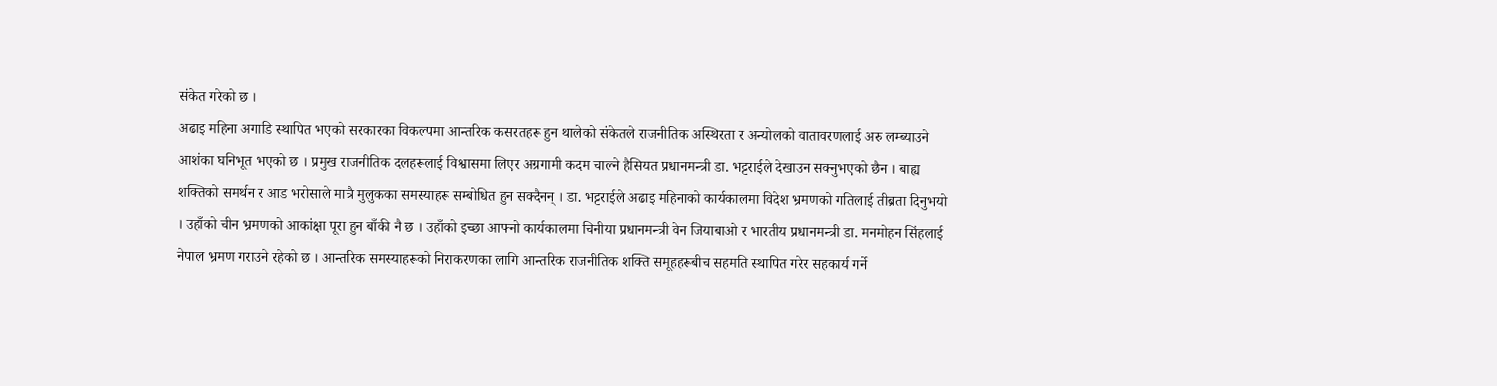संकेत गरेको छ ।
अढाइ महिना अगाडि स्थापित भएको सरकारका विकल्पमा आन्तरिक कसरतहरू हुन थालेको संकेतले राजनीतिक अस्थिरता र अन्योलको वातावरणलाई अरु लम्ब्याउने आशंका घनिभूत भएको छ । प्रमुख राजनीतिक दलहरूलाई विश्वासमा लिएर अग्रगामी कदम चाल्ने हैसियत प्रधानमन्त्री डा. भट्टराईले देखाउन सक्नुभएको छैन । बाह्य शक्तिको समर्थन र आड भरोसाले मात्रै मुलुकका समस्याहरू सम्बोधित हुन सक्दैनन् । डा. भट्टराईले अढाइ महिनाको कार्यकालमा विदेश भ्रमणको गतिलाई तीब्रता दिनुभयो । उहाँको चीन भ्रमणको आकांक्षा पूरा हुन बाँकी नै छ । उहाँको इच्छा आफ्नो कार्यकालमा चिनीया प्रधानमन्त्री वेन जियाबाओ र भारतीय प्रधानमन्त्री डा. मनमोहन सिंहलाई नेपाल भ्रमण गराउने रहेको छ । आन्तरिक समस्याहरूको निराकरणका लागि आन्तरिक राजनीतिक शक्ति समूहहरूबीच सहमति स्थापित गरेर सहकार्य गर्ने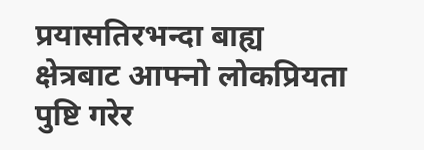प्रयासतिरभन्दा बाह्य क्षेत्रबाट आफ्नो लोकप्रियता पुष्टि गरेर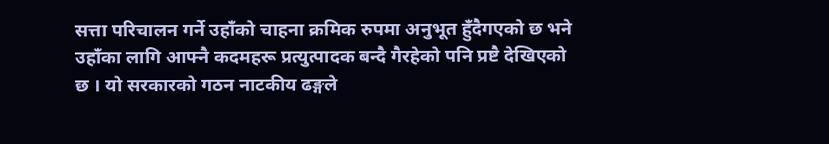सत्ता परिचालन गर्ने उहाँको चाहना क्रमिक रुपमा अनुभूत हुँदैगएको छ भने उहाँका लागि आफ्नै कदमहरू प्रत्युत्पादक बन्दै गैरहेको पनि प्रष्टै देखिएको छ । यो सरकारको गठन नाटकीय ढङ्गले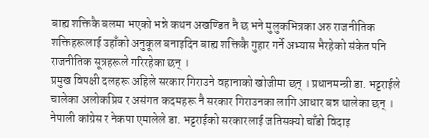बाह्य शक्तिकै बलमा भएको भन्ने कथन अखण्डित नै छ भने मुलुकभित्रका अरु राजनीतिक शक्तिहरूलाई उहाँको अनुकूल बनाइदिन बाह्य शक्तिकै गुहार गर्ने अभ्यास भैरहेको संकेत पनि राजनीतिक सूत्रहरूले गरिरहेका छन् ।
प्रमुख विपक्षी दलहरू अहिले सरकार गिराउने वहानाको खोजीमा छन् । प्रधानमन्त्री डा. भट्टराईले चालेका अलोकप्रिय र असंगत कदमहरू नै सरकार गिराउनका लागि आधार बन्न थालेका छन् । नेपाली कांग्रेस र नेकपा एमालेले डा. भट्टराईको सरकारलाई जतिसक्यो चाँडो विदाइ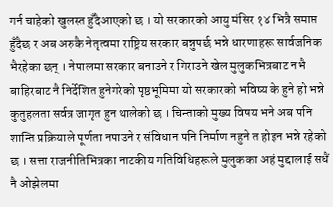गर्न चाहेको खुलस्त हुँदैआएको छ । यो सरकारको आयु मंसिर १४ भित्रै समाप्त हुँदैछ र अब अरुकै नेतृत्वमा राष्ट्रिय सरकार बन्नुपर्छ भन्ने धारणाहरू सार्वजनिक भैरहेका छन् । नेपालमा सरकार बनाउने र गिराउने खेल मुलुकभित्रबाट नभै बाहिरबाट नै निर्देशित हुनेगरेको पृष्ठभूमिमा यो सरकारको भविष्य के हुने हो भन्ने कुतुहलता सर्वत्र जागृत हुन थालेको छ । चिन्ताको मुख्य विषय भने अब पनि शान्ति प्रक्रियाले पूर्णता नपाउने र संविधान पनि निर्माण नहुने त होइन भन्ने रहेको छ । सत्ता राजनीतिभित्रका नाटकीय गतिविधिहरूले मुलुकका अहं मुद्दालाई सधैं नै ओझेलमा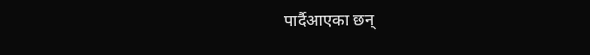पार्दैआएका छन्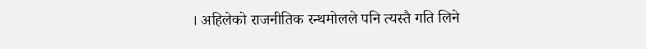। अहिलेको राजनीतिक रन्थमोलले पनि त्यस्तै गति लिने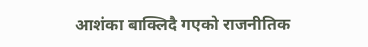आशंका बाक्लिदै गएको राजनीतिक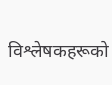विश्लेषकहरूको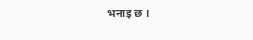भनाइ छ ।